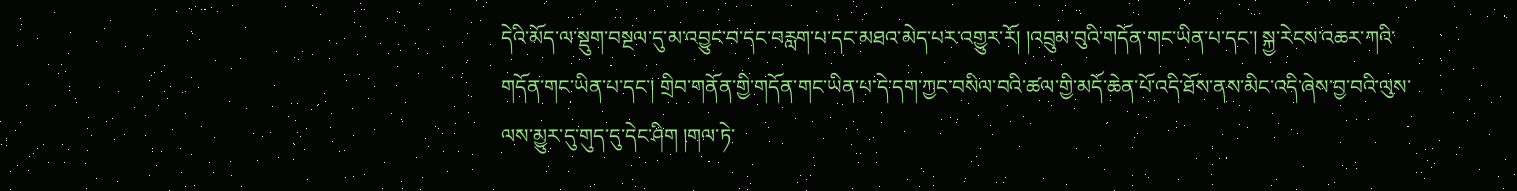དེའི་མོད་ལ་སྡུག་བསྔལ་དུ་མ་འབྱུང་བ་དང་བརླག་པ་དང་མཐའ་མེད་པར་འགྱུར་རོ། །འབྲུམ་བུའི་གདོན་གང་ཡིན་པ་དང་། སྐྱ་རེངས་འཆར་ཀའི་གདོན་གང་ཡིན་པ་དང་། གྲིབ་གནོན་གྱི་གདོན་གང་ཡིན་པ་དེ་དག་ཀྱང་བསིལ་བའི་ཚལ་གྱི་མདོ་ཆེན་པོ་འདི་ཐོས་ནས་མིང་འདི་ཞེས་བྱ་བའི་ལུས་ལས་མྱུར་དུ་གུད་དུ་དེང་ཤིག །གལ་ཏེ་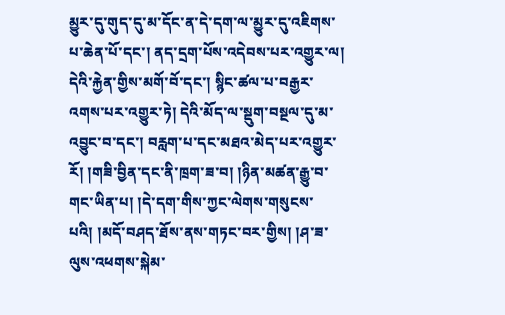མྱུར་དུ་གུད་དུ་མ་དོང་ན་དེ་དག་ལ་མྱུར་དུ་འཇིགས་པ་ཆེན་པོ་དང་། ནད་དྲག་པོས་འདེབས་པར་འགྱུར་ལ། དེའི་རྐྱེན་གྱིས་མགོ་བོ་དང་། སྙིང་ཚལ་པ་བརྒྱར་འགས་པར་འགྱུར་ཏེ། དེའི་མོད་ལ་སྡུག་བསྔལ་དུ་མ་འབྱུང་བ་དང་། བརླག་པ་དང་མཐའ་མེད་པར་འགྱུར་རོ། །གཟི་བྱིན་དང་ནི་ཁྲག་ཟ་བ། །ཉིན་མཚན་རྒྱུ་བ་གང་ཡིན་པ། །དེ་དག་གིས་ཀྱང་ལེགས་གསུངས་པའི། །མདོ་བཤད་ཐོས་ནས་གཏང་བར་གྱིས། །ཤ་ཟ་ལུས་འཕགས་སྐེམ་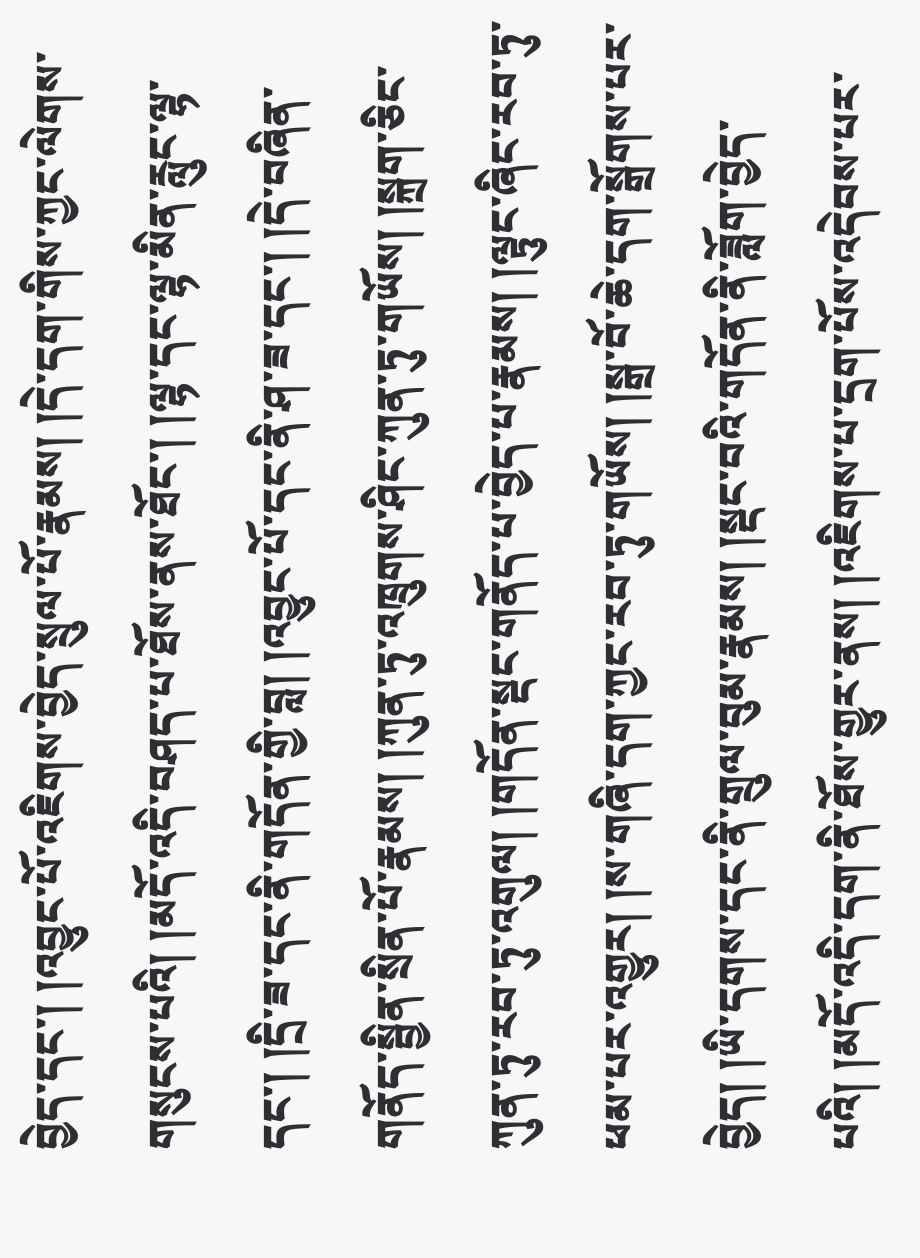བྱེད་དང་། །འབྱུང་པོ་འཇིགས་བྱེད་སྲུལ་པོ་རྣམས། །དེ་དག་གིས་ཀྱང་ལེགས་གསུངས་པའི། །མདོ་འདི་བཤད་པ་ཐོས་ནས་ཐོང་། །ལྷ་དང་ལྷ་མིན་རླུང་ལྷ་དང་། །དྲི་ཟ་དང་ནི་གདོན་གྱི་བླ། །འབྱུང་པོ་དང་ནི་ཤ་ཟ་དང་། །དེ་བཞིན་གནོད་སྦྱིན་སྲིན་པོ་རྣམས། །ཀུན་ཏུ་འཁྲུགས་ཤིང་ཀུན་ཏུ་གཡོས། །སྐྲག་ཅིང་ཀུན་ཏུ་རབ་ཏུ་འགུལ། །གདོན་སྡང་གནོད་པ་བྱེད་པ་རྣམས། །ལྟུང་ཞིང་རབ་ཏུ་ཕམ་པར་འགྱུར། །ས་གཞི་དག་ཀྱང་རབ་ཏུ་གཡོས། །སྒྲ་བོ་ཆེ་དག་སྒྲོགས་པར་བྱེད། །ཡི་དགས་དང་ནི་གྲུལ་བུམ་རྣམས། །སྡང་བའི་གདོན་ནི་ཟློག་བྱེད་པའི། །མདོ་འདི་དག་ནི་ཐོས་གྱུར་ནས། །འཇིགས་པ་དྲག་པོས་འདེབས་པར་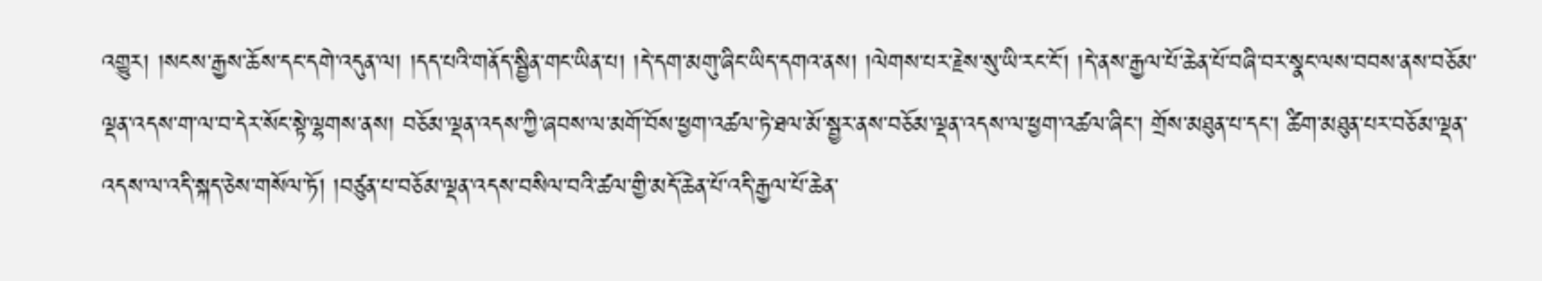འགྱུར། །སངས་རྒྱས་ཆོས་དང་དགེ་འདུན་ལ། །དད་པའི་གནོད་སྦྱིན་གང་ཡིན་པ། །དེ་དག་མགུ་ཞིང་ཡིད་དགའ་ནས། །ལེགས་པར་རྗེས་སུ་ཡི་རང་ངོ་། །དེ་ནས་རྒྱལ་པོ་ཆེན་པོ་བཞི་བར་སྣང་ལས་བབས་ནས་བཅོམ་ལྡན་འདས་ག་ལ་བ་དེར་སོང་སྟེ་ལྷགས་ནས། བཅོམ་ལྡན་འདས་ཀྱི་ཞབས་ལ་མགོ་བོས་ཕྱག་འཚལ་ཏེ་ཐལ་མོ་སྦྱར་ནས་བཅོམ་ལྡན་འདས་ལ་ཕྱག་འཚལ་ཞིང་། གྲོས་མཐུན་པ་དང་། ཚིག་མཐུན་པར་བཅོམ་ལྡན་འདས་ལ་འདི་སྐད་ཅེས་གསོལ་ཏོ། །བཙུན་པ་བཅོམ་ལྡན་འདས་བསིལ་བའི་ཚལ་གྱི་མདོ་ཆེན་པོ་འདི་རྒྱལ་པོ་ཆེན་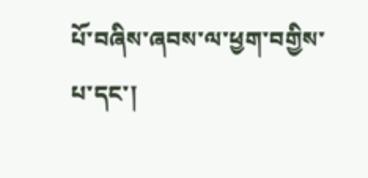པོ་བཞིས་ཞབས་ལ་ཕྱག་བགྱིས་པ་དང་།